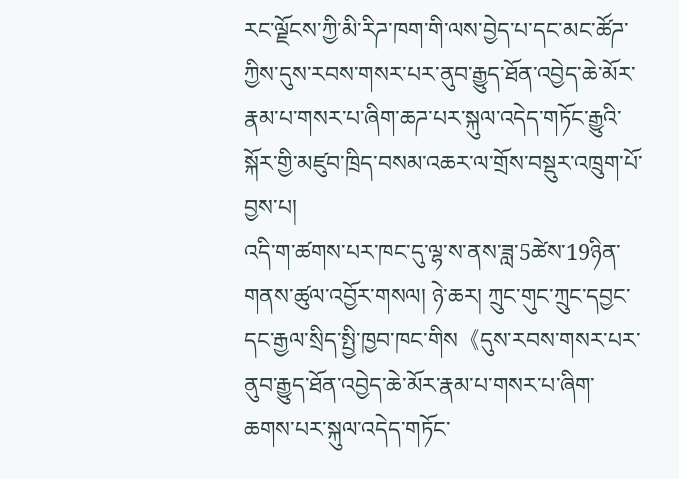རང་ལྗོངས་ཀྱི་མི་རིཌ་ཁག་གི་ལས་བྱེད་པ་དང་མང་ཚོཌ་ཀྱིས་དུས་རབས་གསར་པར་ནུབ་རྒྱུད་ཐོན་འབྱེད་ཆེ་མོར་རྣམ་པ་གསར་པ་ཞིག་ཆཌ་པར་སྐུལ་འདེད་གཏོང་རྒྱུའི་སྐོར་གྱི་མཛུབ་ཁྲིད་བསམ་འཆར་ལ་གྲོས་བསྡུར་འཁྲུག་པོ་བྱས་པ།
འདི་ག་ཚགས་པར་ཁང་དུ་ལྷ་ས་ནས་ཟླ་5ཚེས་19ཉིན་གནས་ཚུལ་འབྱོར་གསལ། ཉེ་ཆར། ཀྲུང་གུང་ཀྲུང་དབྱང་དང་རྒྱལ་སྲིད་སྤྱི་ཁྱབ་ཁང་གིས《དུས་རབས་གསར་པར་ནུབ་རྒྱུད་ཐོན་འབྱེད་ཆེ་མོར་རྣམ་པ་གསར་པ་ཞིག་ཆགས་པར་སྐུལ་འདེད་གཏོང་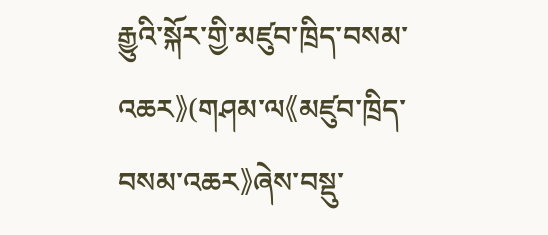རྒྱུའི་སྐོར་གྱི་མཛུབ་ཁྲིད་བསམ་འཆར》(གཤམ་ལ《མཛུབ་ཁྲིད་བསམ་འཆར》ཞེས་བསྡུ་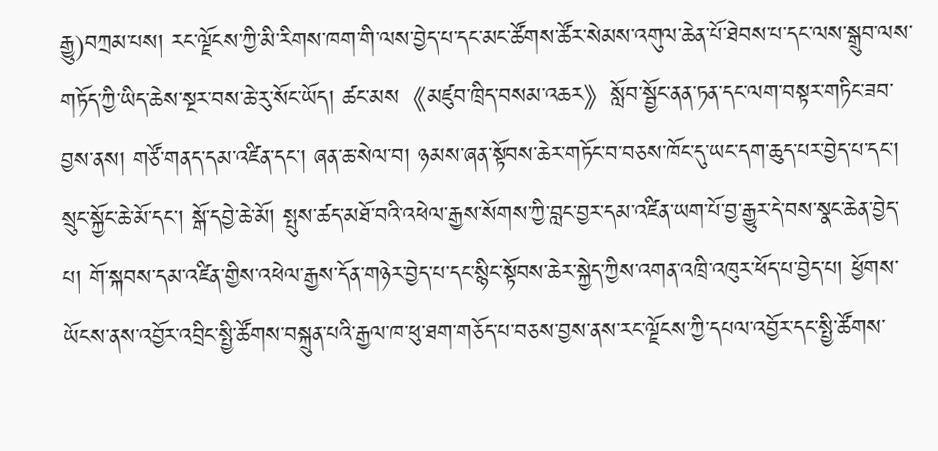རྒྱུ)བཀྲམ་པས། རང་ལྗོངས་ཀྱི་མི་རིགས་ཁག་གི་ལས་བྱེད་པ་དང་མང་ཚོགས་ཚོར་སེམས་འགུལ་ཆེན་པོ་ཐེབས་པ་དང་ལས་སྒྲུབ་ལས་གཏོད་ཀྱི་ཡིད་ཆེས་སྔར་བས་ཆེ་རུ་སོང་ཡོད། ཚང་མས《མཛུབ་ཁྲིད་བསམ་འཆར》སློབ་སྦྱོང་ནན་ཏན་དང་ལག་བསྟར་གཏིང་ཟབ་བྱས་ནས། གཙོ་གནད་དམ་འཛིན་དང་། ཞན་ཆ་སེལ་བ། ཉམས་ཞན་སྟོབས་ཆེར་གཏོང་བ་བཅས་ཁོང་དུ་ཡང་དག་ཆུད་པར་བྱེད་པ་དང་། སྲུང་སྐྱོང་ཆེ་མོ་དང་། སྒོ་དབྱེ་ཆེ་མོ། སྤུས་ཚད་མཐོ་བའི་འཕེལ་རྒྱས་སོགས་ཀྱི་བླང་བྱར་དམ་འཛིན་ཡག་པོ་བྱ་རྒྱུར་དེ་བས་སྣང་ཆེན་བྱེད་པ། གོ་སྐབས་དམ་འཛིན་གྱིས་འཕེལ་རྒྱས་དོན་གཉེར་བྱེད་པ་དང་སྙིང་སྟོབས་ཆེར་སྐྱེད་ཀྱིས་འགན་འཁྲི་འཁུར་ཕོད་པ་བྱེད་པ། ཕྱོགས་ཡོངས་ནས་འབྱོར་འབྲིང་སྤྱི་ཚོགས་བསྐྲུན་པའི་རྒྱལ་ཁ་ཕུ་ཐག་གཅོད་པ་བཅས་བྱས་ནས་རང་ལྗོངས་ཀྱི་དཔལ་འབྱོར་དང་སྤྱི་ཚོགས་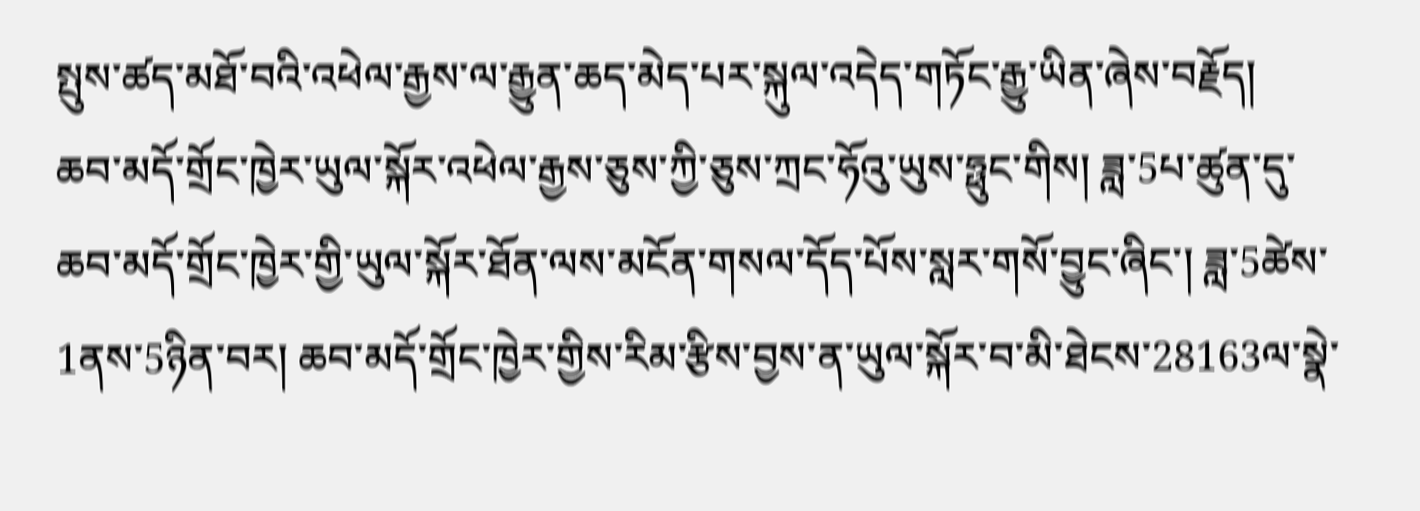སྤུས་ཚད་མཐོ་བའི་འཕེལ་རྒྱས་ལ་རྒྱུན་ཆད་མེད་པར་སྐུལ་འདེད་གཏོང་རྒྱུ་ཡིན་ཞེས་བརྗོད།
ཆབ་མདོ་གྲོང་ཁྱེར་ཡུལ་སྐོར་འཕེལ་རྒྱས་ཅུས་ཀྱི་ཅུས་ཀྲང་ཧོའུ་ཡུས་ཧྥུང་གིས། ཟླ་5པ་ཚུན་དུ་ཆབ་མདོ་གྲོང་ཁྱེར་གྱི་ཡུལ་སྐོར་ཐོན་ལས་མངོན་གསལ་དོད་པོས་སླར་གསོ་བྱུང་ཞིང་། ཟླ་5ཚེས་1ནས་5ཉིན་བར། ཆབ་མདོ་གྲོང་ཁྱེར་གྱིས་རིམ་རྩིས་བྱས་ན་ཡུལ་སྐོར་བ་མི་ཐེངས་28163ལ་སྣེ་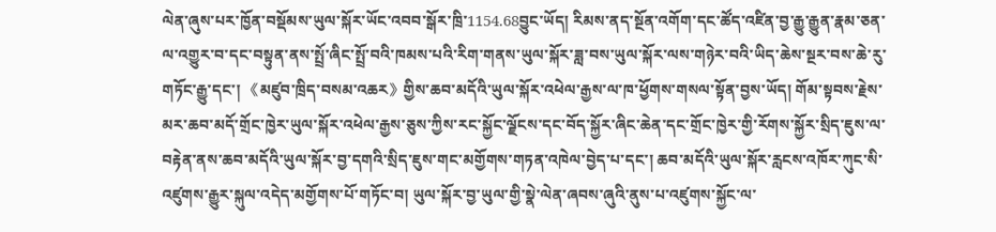ལེན་ཞུས་པར་ཁྱོན་བསྡོམས་ཡུལ་སྐོར་ཡོང་འབབ་སྒོར་ཁྲི་1154.68བྱུང་ཡོད། རིམས་ནད་སྔོན་འགོག་དང་ཚོད་འཛིན་བྱ་རྒྱུ་རྒྱུན་རྣམ་ཅན་ལ་འགྱུར་བ་དང་བསྟུན་ནས་སྤྲོ་ཞིང་སྤྲོ་བའི་ཁམས་པའི་རིག་གནས་ཡུལ་སྐོར་ཟླ་བས་ཡུལ་སྐོར་ལས་གཉེར་བའི་ཡིད་ཆེས་སྔར་བས་ཆེ་རུ་གཏོང་རྒྱུ་དང་། 《མཛུབ་ཁྲིད་བསམ་འཆར》གྱིས་ཆབ་མདོའི་ཡུལ་སྐོར་འཕེལ་རྒྱས་ལ་ཁ་ཕྱོགས་གསལ་སྟོན་བྱས་ཡོད། གོམ་སྟབས་རྗེས་མར་ཆབ་མདོ་གྲོང་ཁྱེར་ཡུལ་སྐོར་འཕེལ་རྒྱས་ཅུས་ཀྱིས་རང་སྐྱོང་ལྗོངས་དང་བོད་སྐྱོར་ཞིང་ཆེན་དང་གྲོང་ཁྱེར་གྱི་རོགས་སྐྱོར་སྲིད་ཇུས་ལ་བརྟེན་ནས་ཆབ་མདོའི་ཡུལ་སྐོར་བྱ་དགའི་སྲིད་ཇུས་གང་མགྱོགས་གཏན་འཁེལ་བྱེད་པ་དང་། ཆབ་མདོའི་ཡུལ་སྐོར་རླངས་འཁོར་ཀུང་སི་འཛུགས་རྒྱུར་སྐུལ་འདེད་མགྱོགས་པོ་གཏོང་བ། ཡུལ་སྐོར་བྱ་ཡུལ་གྱི་སྣེ་ལེན་ཞབས་ཞུའི་ནུས་པ་འཛུགས་སྐྱོང་ལ་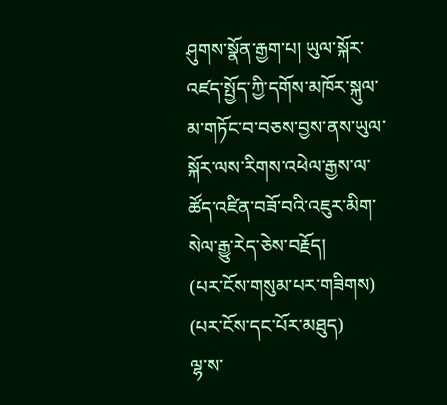ཤུགས་སྣོན་རྒྱག་པ། ཡུལ་སྐོར་འཛད་སྤྱོད་ཀྱི་དགོས་མཁོར་སྐུལ་མ་གཏོང་བ་བཅས་བྱས་ནས་ཡུལ་སྐོར་ལས་རིགས་འཕེལ་རྒྱས་ལ་ཚོད་འཛིན་བཟོ་བའི་འཇུར་མིག་སེལ་རྒྱུ་རེད་ཅེས་བརྗོད།
(པར་ངོས་གསུམ་པར་གཟིགས)
(པར་ངོས་དང་པོར་མཐུད)
ལྷ་ས་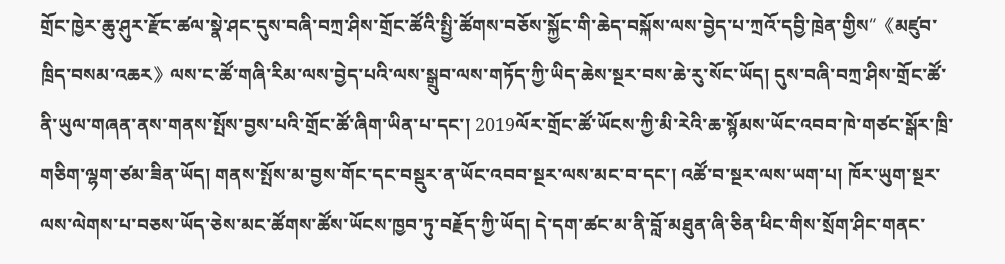གྲོང་ཁྱེར་ཆུ་ཤུར་རྫོང་ཚལ་སྣེ་ཤང་དུས་བཞི་བཀྲ་ཤིས་གྲོང་ཚོའི་སྤྱི་ཚོགས་བཅོས་སྐྱོང་གི་ཆེད་བསྐོས་ལས་བྱེད་པ་ཀྲའོ་དབྱི་ཁྲེན་གྱིས“《མཛུབ་ཁྲིད་བསམ་འཆར》ལས་ང་ཚོ་གཞི་རིམ་ལས་བྱེད་པའི་ལས་སྒྲུབ་ལས་གཏོད་ཀྱི་ཡིད་ཆེས་སྔར་བས་ཆེ་རུ་སོང་ཡོད། དུས་བཞི་བཀྲ་ཤིས་གྲོང་ཚོ་ནི་ཡུལ་གཞན་ནས་གནས་སྤོས་བྱས་པའི་གྲོང་ཚོ་ཞིག་ཡིན་པ་དང་། 2019ལོར་གྲོང་ཚོ་ཡོངས་ཀྱི་མི་རེའི་ཆ་སྙོམས་ཡོང་འབབ་ཁེ་གཙང་སྒོར་ཁྲི་གཅིག་ལྷག་ཙམ་ཟིན་ཡོད། གནས་སྤོས་མ་བྱས་གོང་དང་བསྡུར་ན་ཡོང་འབབ་སྔར་ལས་མང་བ་དང་། འཚོ་བ་སྔར་ལས་ཡག་པ། ཁོར་ཡུག་སྔར་ལས་ལེགས་པ་བཅས་ཡོད་ཅེས་མང་ཚོགས་ཚོས་ཡོངས་ཁྱབ་ཏུ་བརྗོད་ཀྱི་ཡོད། དེ་དག་ཚང་མ་ནི་བློ་མཐུན་ཞི་ཅིན་ཕིང་གིས་སྲོག་ཤིང་གནང་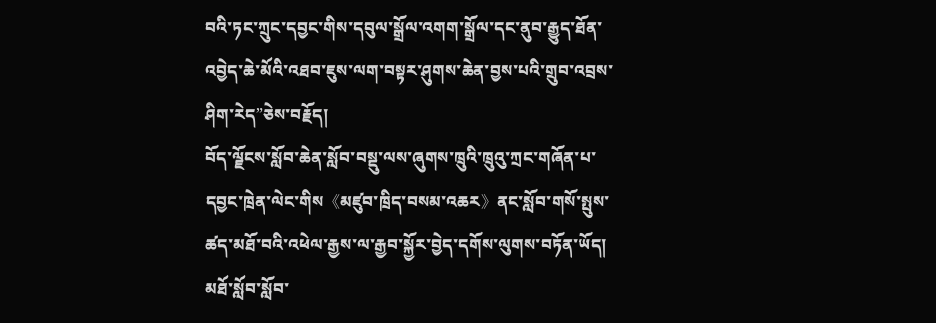བའི་ཏང་ཀྲུང་དབྱང་གིས་དབུལ་སྒྲོལ་འགག་སྒྲོལ་དང་ནུབ་རྒྱུད་ཐོན་འབྱེད་ཆེ་མོའི་འཐབ་ཇུས་ལག་བསྟར་ཤུགས་ཆེན་བྱས་པའི་གྲུབ་འབྲས་ཤིག་རེད”ཅེས་བརྗོད།
བོད་ལྗོངས་སློབ་ཆེན་སློབ་བསྡུ་ལས་ཞུགས་ཁྲུའི་ཁྲུའུ་ཀྲང་གཞོན་པ་དབྱང་ཁྲེན་ལེང་གིས《མཛུབ་ཁྲིད་བསམ་འཆར》ནང་སློབ་གསོ་སྤུས་ཚད་མཐོ་བའི་འཕེལ་རྒྱས་ལ་རྒྱབ་སྐྱོར་བྱེད་དགོས་ལུགས་བཏོན་ཡོད། མཐོ་སློབ་སློབ་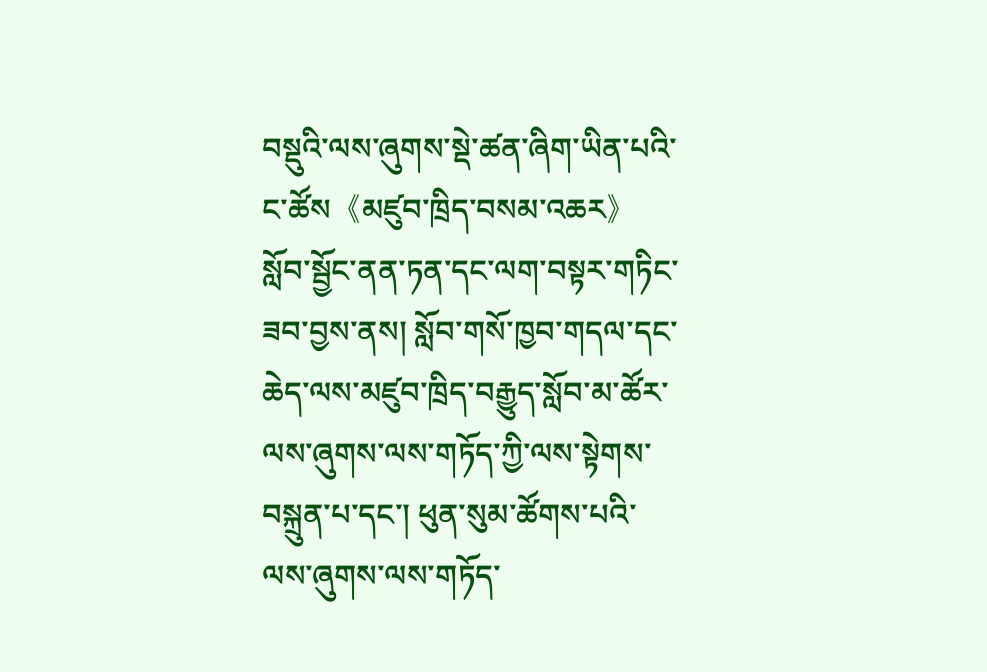བསྡུའི་ལས་ཞུགས་སྡེ་ཚན་ཞིག་ཡིན་པའི་ང་ཚོས《མཛུབ་ཁྲིད་བསམ་འཆར》སློབ་སྦྱོང་ནན་ཏན་དང་ལག་བསྟར་གཏིང་ཟབ་བྱས་ནས། སློབ་གསོ་ཁྱབ་གདལ་དང་ཆེད་ལས་མཛུབ་ཁྲིད་བརྒྱུད་སློབ་མ་ཚོར་ལས་ཞུགས་ལས་གཏོད་ཀྱི་ལས་སྟེགས་བསྐྲུན་པ་དང་། ཕུན་སུམ་ཚོགས་པའི་ལས་ཞུགས་ལས་གཏོད་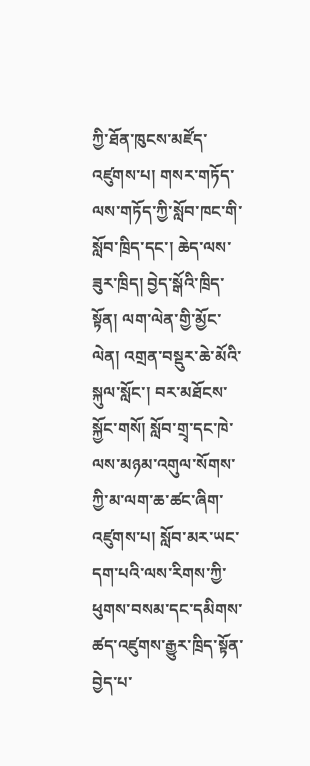ཀྱི་ཐོན་ཁུངས་མཛོད་འཛུགས་པ། གསར་གཏོད་ལས་གཏོད་ཀྱི་སློབ་ཁང་གི་སློབ་ཁྲིད་དང་། ཆེད་ལས་ཟུར་ཁྲིད། བྱེད་སྒོའི་ཁྲིད་སྟོན། ལག་ལེན་གྱི་མྱོང་ལེན། འགྲན་བསྡུར་ཆེ་མོའི་སྐུལ་སློང་། བར་མཐོངས་སྐྱོང་གསོ། སློབ་གྲྭ་དང་ཁེ་ལས་མཉམ་འགུལ་སོགས་ཀྱི་མ་ལག་ཆ་ཚང་ཞིག་འཛུགས་པ། སློབ་མར་ཡང་དག་པའི་ལས་རིགས་ཀྱི་ཕུགས་བསམ་དང་དམིགས་ཚད་འཛུགས་རྒྱུར་ཁྲིད་སྟོན་བྱེད་པ་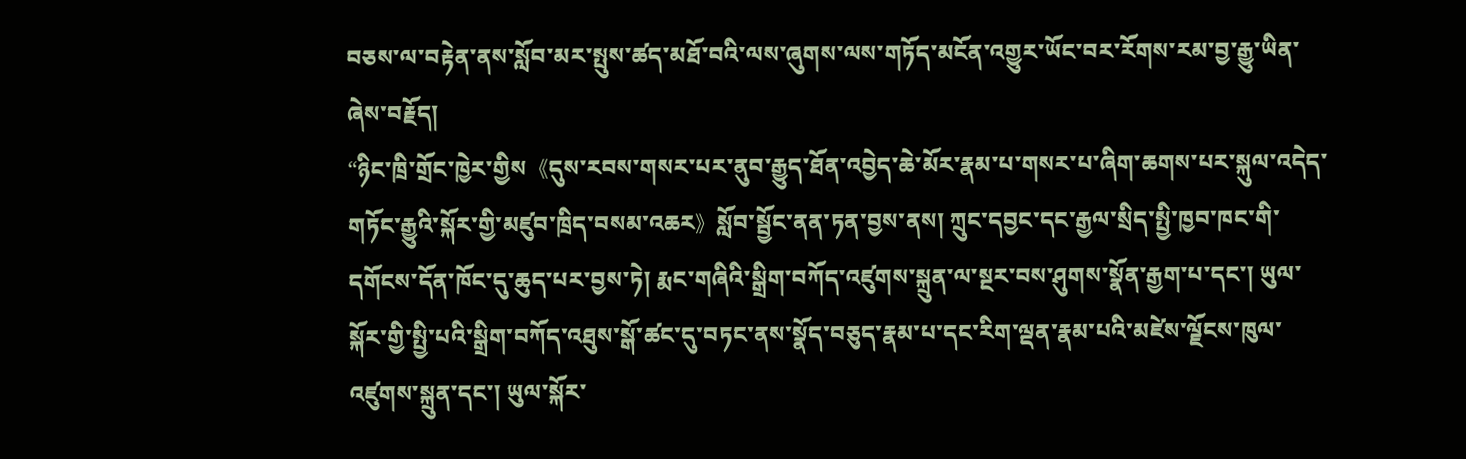བཅས་ལ་བརྟེན་ནས་སློབ་མར་སྤུས་ཚད་མཐོ་བའི་ལས་ཞུགས་ལས་གཏོད་མངོན་འགྱུར་ཡོང་བར་རོགས་རམ་བྱ་རྒྱུ་ཡིན་ཞེས་བརྗོད།
“ཉིང་ཁྲི་གྲོང་ཁྱེར་གྱིས《དུས་རབས་གསར་པར་ནུབ་རྒྱུད་ཐོན་འབྱེད་ཆེ་མོར་རྣམ་པ་གསར་པ་ཞིག་ཆགས་པར་སྐུལ་འདེད་གཏོང་རྒྱུའི་སྐོར་གྱི་མཛུབ་ཁྲིད་བསམ་འཆར》སློབ་སྦྱོང་ནན་ཏན་བྱས་ནས། ཀྲུང་དབྱང་དང་རྒྱལ་སྲིད་སྤྱི་ཁྱབ་ཁང་གི་དགོངས་དོན་ཁོང་དུ་ཆུད་པར་བྱས་ཏེ། རྨང་གཞིའི་སྒྲིག་བཀོད་འཛུགས་སྐྲུན་ལ་སྔར་བས་ཤུགས་སྣོན་རྒྱག་པ་དང་། ཡུལ་སྐོར་གྱི་སྤྱི་པའི་སྒྲིག་བཀོད་འཐུས་སྒོ་ཚང་དུ་བཏང་ནས་སྣོད་བཅུད་རྣམ་པ་དང་རིག་ལྡན་རྣམ་པའི་མཛེས་ལྗོངས་ཁུལ་འཛུགས་སྐྲུན་དང་། ཡུལ་སྐོར་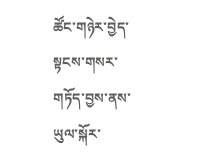ཚོང་གཉེར་བྱེད་སྟངས་གསར་གཏོད་བྱས་ནས་ཡུལ་སྐོར་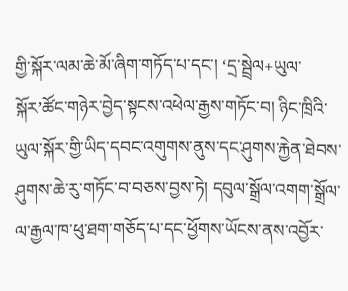གྱི་སྐོར་ལམ་ཆེ་མོ་ཞིག་གཏོད་པ་དང་། ‘དྲ་སྦྲེལ+ཡུལ་སྐོར’ཚོང་གཉེར་བྱེད་སྟངས་འཕེལ་རྒྱས་གཏོང་བ། ཉིང་ཁྲིའི་ཡུལ་སྐོར་གྱི་ཡིད་དབང་འགུགས་ནུས་དང་ཤུགས་རྐྱེན་ཐེབས་ཤུགས་ཆེ་རུ་གཏོང་བ་བཅས་བྱས་ཏེ། དབུལ་སྒྲོལ་འགག་སྒྲོལ་ལ་རྒྱལ་ཁ་ཕུ་ཐག་གཅོད་པ་དང་ཕྱོགས་ཡོངས་ནས་འབྱོར་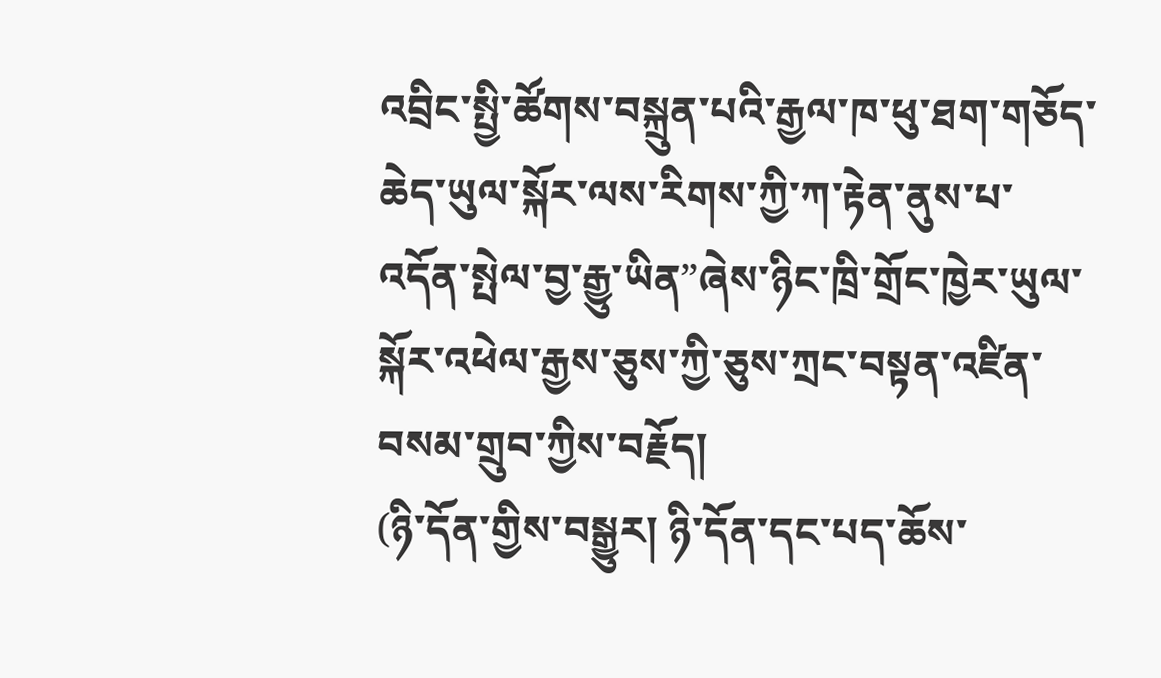འབྲིང་སྤྱི་ཚོགས་བསྐྲུན་པའི་རྒྱལ་ཁ་ཕུ་ཐག་གཅོད་ཆེད་ཡུལ་སྐོར་ལས་རིགས་ཀྱི་ཀ་རྟེན་ནུས་པ་འདོན་སྤེལ་བྱ་རྒྱུ་ཡིན”ཞེས་ཉིང་ཁྲི་གྲོང་ཁྱེར་ཡུལ་སྐོར་འཕེལ་རྒྱས་ཅུས་ཀྱི་ཅུས་ཀྲང་བསྟན་འཛིན་བསམ་གྲུབ་ཀྱིས་བརྗོད།
(ཉི་དོན་གྱིས་བསྒྱུར། ཉི་དོན་དང་པད་ཆོས་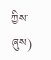ཀྱིས་ཞུས)